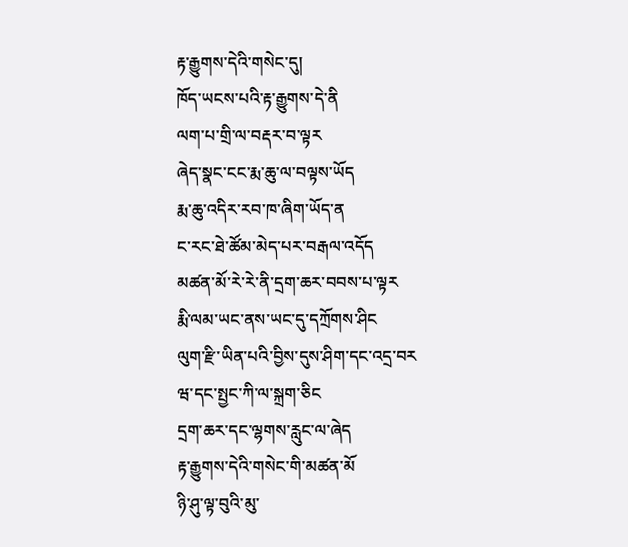རྟ་རྒྱུགས་དེའི་གསེང་དུ།
ཁོད་ཡངས་པའི་རྟ་རྒྱུགས་དེ་ནི
ལག་པ་གྲི་ལ་བརྡར་བ་ལྟར
ཞེད་སྣང་ངང་རྨ་ཆུ་ལ་བལྟས་ཡོད
རྨ་ཆུ་འདིར་རབ་ཁ་ཞིག་ཡོད་ན
ང་རང་ཐེ་ཚོམ་མེད་པར་བརྒལ་འདོད
མཚན་མོ་རེ་རེ་ནི་དྲག་ཆར་བབས་པ་ལྟར
རྨི་ལམ་ཡང་ནས་ཡང་དུ་དཀྲོགས་ཤིང
ལུག་རྫི་ཡིན་པའི་བྱིས་དུས་ཤིག་དང་འདྲ་བར
ཝ་དང་སྤྱང་ཀི་ལ་སྐྲག་ཅིང
དྲག་ཆར་དང་ལྷགས་རླུང་ལ་ཞེད
རྟ་རྒྱུགས་དེའི་གསེང་གི་མཚན་མོ
ཉི་ཤུ་ལྟ་བུའི་མུ་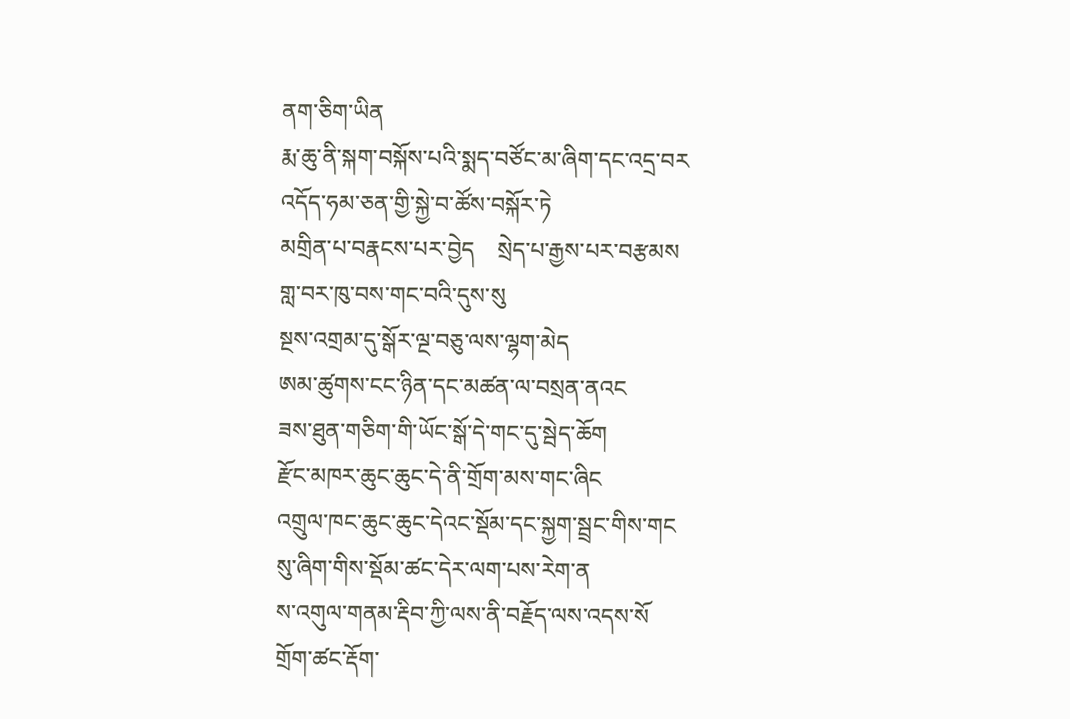ནག་ཅིག་ཡིན
རྨ་ཆུ་ནི་སྐག་བསྐོས་པའི་སྨད་བཙོང་མ་ཞིག་དང་འདྲ་བར
འདོད་ཧམ་ཅན་གྱི་སྐྱེ་བ་ཚོས་བསྐོར་ཏེ
མགྲིན་པ་བརྣངས་པར་བྱེད    སྲེད་པ་རྒྱས་པར་བརྩམས
གླ་བར་ཁུ་བས་གང་བའི་དུས་སུ
སྔས་འགྲམ་དུ་སྒོར་ལྔ་བཅུ་ལས་ལྷག་མེད
ཨམ་ཚུགས་ངང་ཉིན་དང་མཚན་ལ་བསྲན་ནའང
ཟས་ཐུན་གཅིག་གི་ཡོང་སྒོ་དེ་གང་དུ་སྦེད་ཆོག
རྫོང་མཁར་ཆུང་ཆུང་དེ་ནི་གྲོག་མས་གང་ཞིང
འགྲུལ་ཁང་ཆུང་ཆུང་དེའང་སྡོམ་དང་སྐྱག་སྦྲང་གིས་གང
སུ་ཞིག་གིས་སྡོམ་ཚང་དེར་ལག་པས་རེག་ན
ས་འགུལ་གནམ་རྡིབ་ཀྱི་ལས་ནི་བརྗོད་ལས་འདས་སོ
གྲོག་ཚང་རྡོག་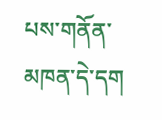པས་གནོན་མཁན་དེ་དག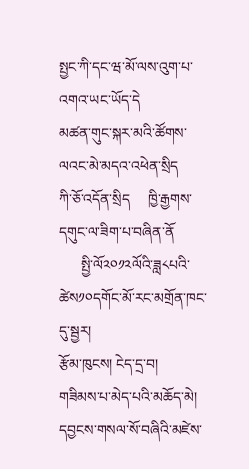སྤྱང་ཀི་དང་ཝ་མོ་ལས་འུག་པ་འགའ་ཡང་ཡོད་དེ
མཚན་གུང་སྐར་མའི་ཚོགས་ལའང་མེ་མདའ་འཕེན་སྲིད
ཀི་ཅོ་འདོན་སྲིད     ཁྱི་རྒྱགས་དགུང་ལ་ཟིག་པ་བཞིན་ནོ
      སྤྱི་ལོ༢༠༡༢ལོའི་ཟླ༨པའི་ཚེས༡༠དགོང་མོ་རང་མགྲོན་ཁང་དུ་སྦྱར།
རྩོམ་ཁུངས། ངེད་དྲ་བ།
གཟིམས་པ་མེད་པའི་མཆོད་མེ། དབྱངས་གསལ་སོ་བཞིའི་མཛེས་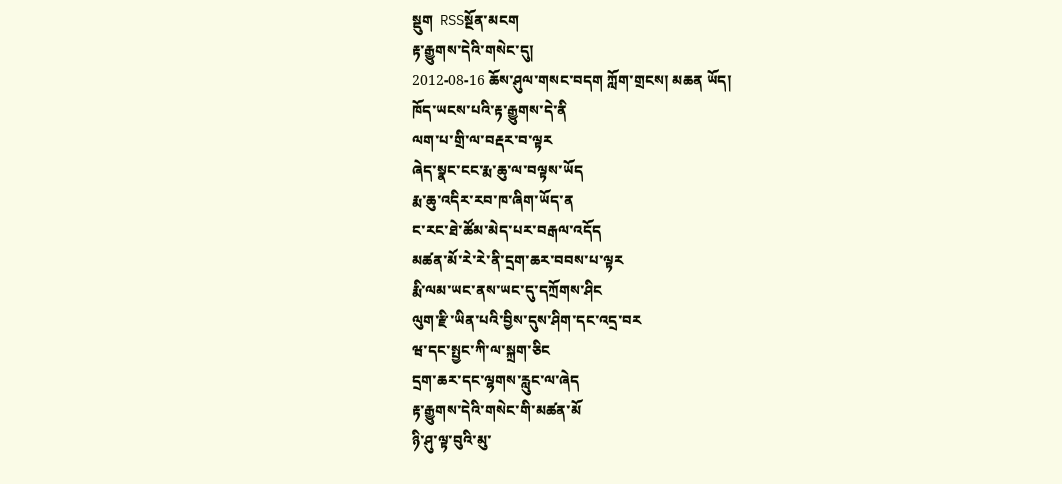སྡུག  RSSསྔོན་མངག
རྟ་རྒྱུགས་དེའི་གསེང་དུ།
2012-08-16 ཆོས་ཤུལ་གསང་བདག ཀློག་གྲངས། མཆན ཡོད།
ཁོད་ཡངས་པའི་རྟ་རྒྱུགས་དེ་ནི
ལག་པ་གྲི་ལ་བརྡར་བ་ལྟར
ཞེད་སྣང་ངང་རྨ་ཆུ་ལ་བལྟས་ཡོད
རྨ་ཆུ་འདིར་རབ་ཁ་ཞིག་ཡོད་ན
ང་རང་ཐེ་ཚོམ་མེད་པར་བརྒལ་འདོད
མཚན་མོ་རེ་རེ་ནི་དྲག་ཆར་བབས་པ་ལྟར
རྨི་ལམ་ཡང་ནས་ཡང་དུ་དཀྲོགས་ཤིང
ལུག་རྫི་ཡིན་པའི་བྱིས་དུས་ཤིག་དང་འདྲ་བར
ཝ་དང་སྤྱང་ཀི་ལ་སྐྲག་ཅིང
དྲག་ཆར་དང་ལྷགས་རླུང་ལ་ཞེད
རྟ་རྒྱུགས་དེའི་གསེང་གི་མཚན་མོ
ཉི་ཤུ་ལྟ་བུའི་མུ་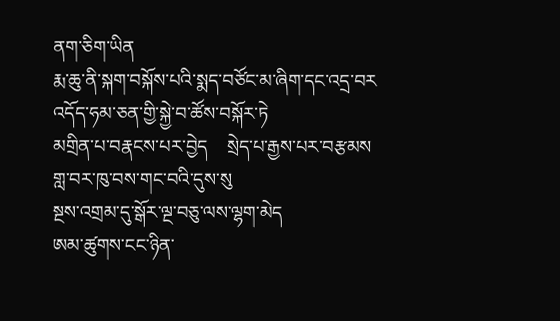ནག་ཅིག་ཡིན
རྨ་ཆུ་ནི་སྐག་བསྐོས་པའི་སྨད་བཙོང་མ་ཞིག་དང་འདྲ་བར
འདོད་ཧམ་ཅན་གྱི་སྐྱེ་བ་ཚོས་བསྐོར་ཏེ
མགྲིན་པ་བརྣངས་པར་བྱེད    སྲེད་པ་རྒྱས་པར་བརྩམས
གླ་བར་ཁུ་བས་གང་བའི་དུས་སུ
སྔས་འགྲམ་དུ་སྒོར་ལྔ་བཅུ་ལས་ལྷག་མེད
ཨམ་ཚུགས་ངང་ཉིན་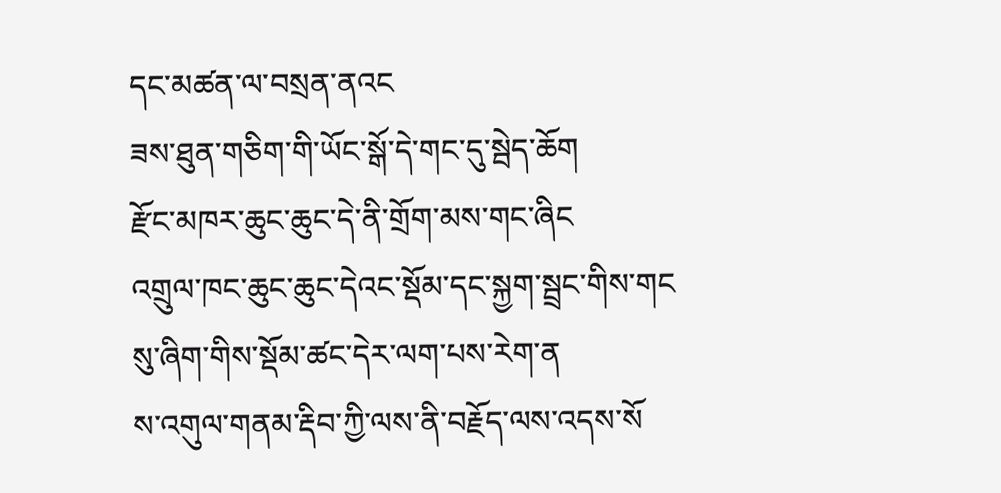དང་མཚན་ལ་བསྲན་ནའང
ཟས་ཐུན་གཅིག་གི་ཡོང་སྒོ་དེ་གང་དུ་སྦེད་ཆོག
རྫོང་མཁར་ཆུང་ཆུང་དེ་ནི་གྲོག་མས་གང་ཞིང
འགྲུལ་ཁང་ཆུང་ཆུང་དེའང་སྡོམ་དང་སྐྱག་སྦྲང་གིས་གང
སུ་ཞིག་གིས་སྡོམ་ཚང་དེར་ལག་པས་རེག་ན
ས་འགུལ་གནམ་རྡིབ་ཀྱི་ལས་ནི་བརྗོད་ལས་འདས་སོ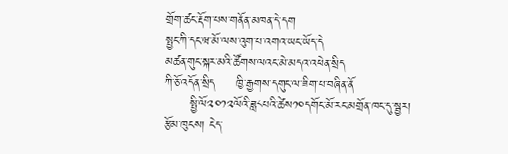གྲོག་ཚང་རྡོག་པས་གནོན་མཁན་དེ་དག
སྤྱང་ཀི་དང་ཝ་མོ་ལས་འུག་པ་འགའ་ཡང་ཡོད་དེ
མཚན་གུང་སྐར་མའི་ཚོགས་ལའང་མེ་མདའ་འཕེན་སྲིད
ཀི་ཅོ་འདོན་སྲིད     ཁྱི་རྒྱགས་དགུང་ལ་ཟིག་པ་བཞིན་ནོ
      སྤྱི་ལོ༢༠༡༢ལོའི་ཟླ༨པའི་ཚེས༡༠དགོང་མོ་རང་མགྲོན་ཁང་དུ་སྦྱར།
རྩོམ་ཁུངས། ངེད་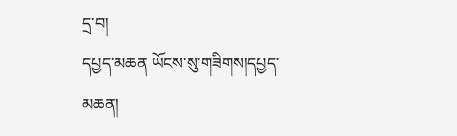དྲ་བ།
དཔྱད་མཆན ཡོངས་སུ་གཟིགས།དཔྱད་མཆན།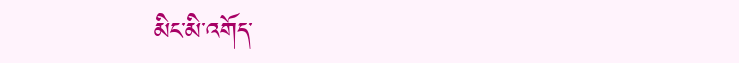མིང་མི་འགོད་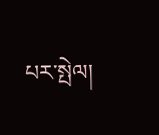པར་སྤེལ།